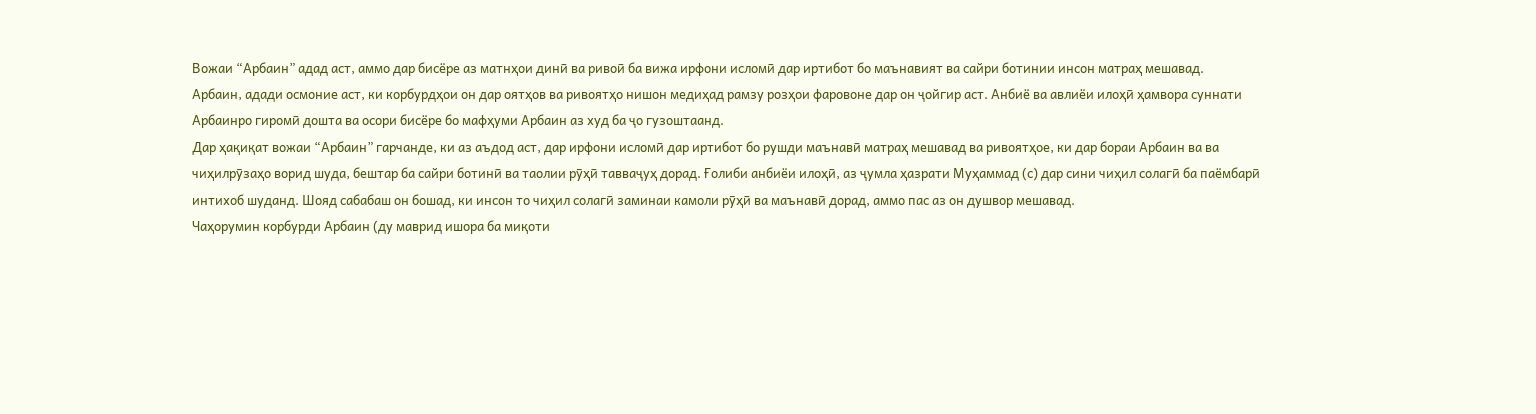Вожаи “Арбаин” адад аст, аммо дар бисёре аз матнҳои динӣ ва ривоӣ ба вижа ирфони исломӣ дар иртибот бо маънавият ва сайри ботинии инсон матраҳ мешавад.
Арбаин, адади осмоние аст, ки корбурдҳои он дар оятҳов ва ривоятҳо нишон медиҳад рамзу розҳои фаровоне дар он ҷойгир аст. Анбиё ва авлиёи илоҳӣ ҳамвора суннати Арбаинро гиромӣ дошта ва осори бисёре бо мафҳуми Арбаин аз худ ба ҷо гузоштаанд.
Дар ҳақиқат вожаи “Арбаин” гарчанде, ки аз аъдод аст, дар ирфони исломӣ дар иртибот бо рушди маънавӣ матраҳ мешавад ва ривоятҳое, ки дар бораи Арбаин ва ва чиҳилрӯзаҳо ворид шуда, бештар ба сайри ботинӣ ва таолии рӯҳӣ тавваҷуҳ дорад. Ғолиби анбиёи илоҳӣ, аз ҷумла ҳазрати Муҳаммад (с) дар сини чиҳил солагӣ ба паёмбарӣ интихоб шуданд. Шояд сабабаш он бошад, ки инсон то чиҳил солагӣ заминаи камоли рӯҳӣ ва маънавӣ дорад, аммо пас аз он душвор мешавад.
Чаҳорумин корбурди Арбаин (ду маврид ишора ба миқоти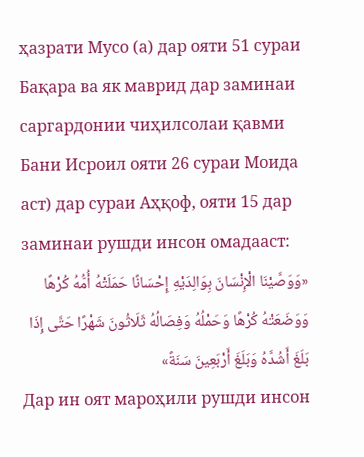ҳазрати Мусо (а) дар ояти 51 сураи Бақара ва як маврид дар заминаи саргардонии чиҳилсолаи қавми Бани Исроил ояти 26 сураи Моида аст) дар сураи Аҳқоф, ояти 15 дар заминаи рушди инсон омадааст:
«وَوَصَّيْنَا الْإِنْسَانَ بِوَالِدَيْهِ إِحْسَانًا حَمَلَتْهُ أُمُّهُ كُرْهًا وَوَضَعَتْهُ كُرْهًا وَحَمْلُهُ وَفِصَالُهُ ثَلَاثُونَ شَهْرًا حَتَّى إِذَا بَلَغَ أَشُدَّهُ وَبَلَغَ أَرْبَعِينَ سَنَةً»
Дар ин оят мароҳили рушди инсон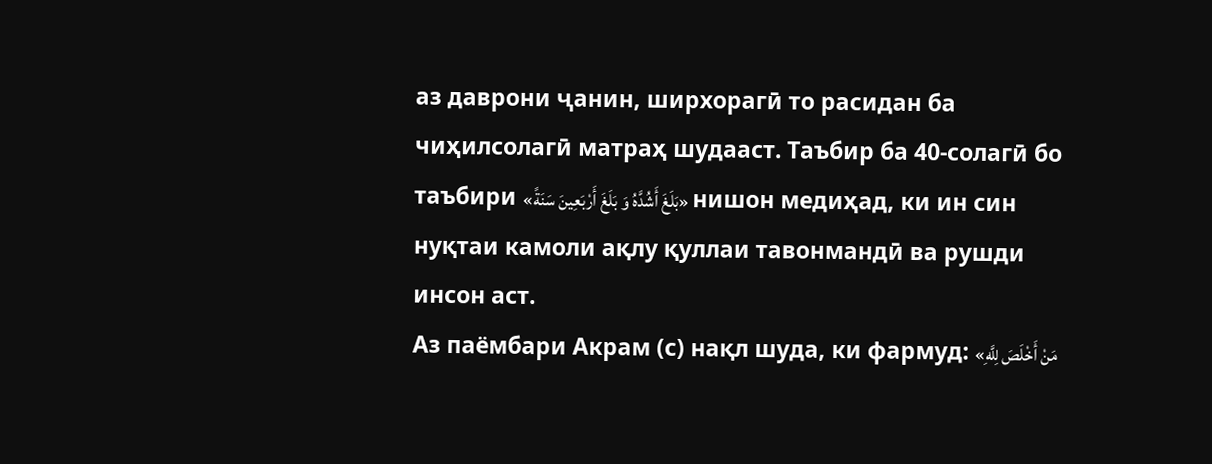аз даврони ҷанин, ширхорагӣ то расидан ба чиҳилсолагӣ матраҳ шудааст. Таъбир ба 40-солагӣ бо таъбири «بَلَغَ أَشُدَّهُ وَ بَلَغَ أَرْبَعِينَ سَنَةً» нишон медиҳад, ки ин син нуқтаи камоли ақлу қуллаи тавонмандӣ ва рушди инсон аст.
Аз паёмбари Акрам (с) нақл шуда, ки фармуд: «مَنْ أَخْلَصَ لِلَّهِ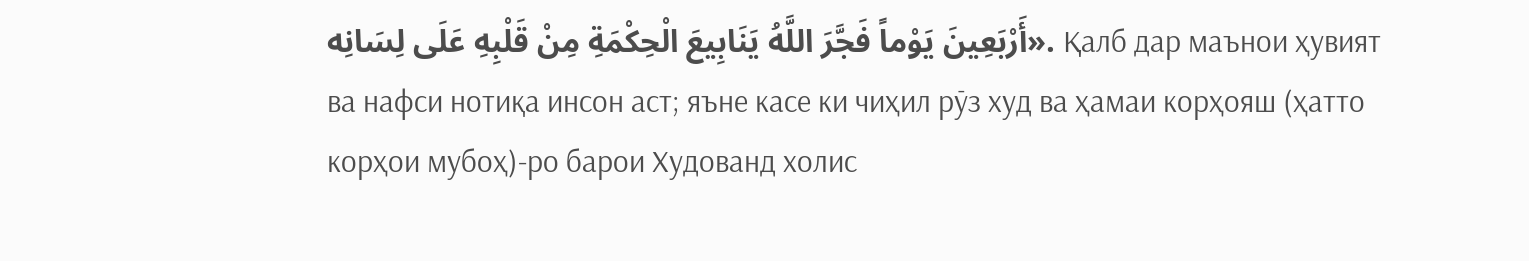أَرْبَعِينَ يَوْماً فَجَّرَ اللَّهُ يَنَابِيعَ الْحِكْمَةِ مِنْ قَلْبِهِ عَلَى لِسَانِه». Қалб дар маънои ҳувият ва нафси нотиқа инсон аст; яъне касе ки чиҳил рӯз худ ва ҳамаи корҳояш (ҳатто корҳои мубоҳ)-ро барои Худованд холис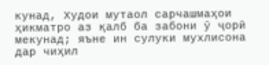кунад, Худои мутаол сарчашмаҳои ҳикматро аз қалб ба забони ӯ ҷорӣ мекунад; яъне ин сулуки мухлисона дар чиҳил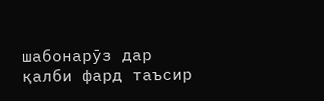шабонарӯз дар қалби фард таъсир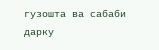гузошта ва сабаби дарку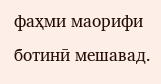фаҳми маорифи ботинӣ мешавад.